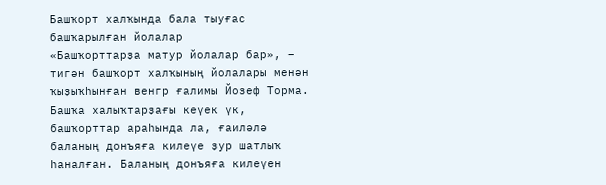Башҡорт халҡында бала тыуғас башҡарылған йолалар
«Башҡорттарҙа матур йолалар бар», – тигән башҡорт халҡының йолалары менән ҡыҙыҡһынған венгр ғалимы Йозеф Торма. Башҡа халыҡтарҙағы кеүек үк, башҡорттар араһында ла, ғаиләлә баланың донъяға килеүе ҙур шатлыҡ һаналған. Баланың донъяға килеүен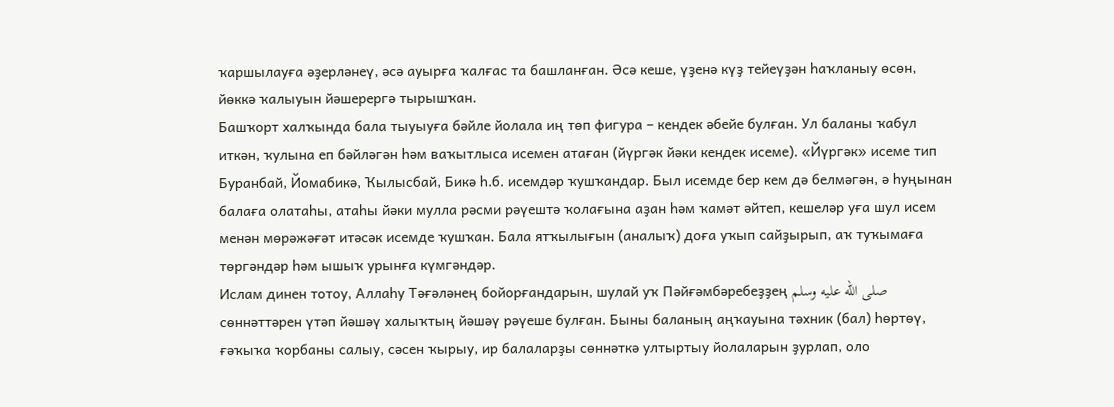ҡаршылауға әҙерләнеү, әсә ауырға ҡалғас та башланған. Әсә кеше, үҙенә күҙ тейеүҙән һаҡланыу өсөн, йөккә ҡалыуын йәшерергә тырышҡан.
Башҡорт халҡында бала тыуыуға бәйле йолала иң төп фигура – кендек әбейе булған. Ул баланы ҡабул иткән, ҡулына еп бәйләгән һәм ваҡытлыса исемен атаған (йүргәк йәки кендек исеме). «Йүргәк» исеме тип Буранбай, Йомабикә, Ҡылысбай, Бикә һ.б. исемдәр ҡушҡандар. Был исемде бер кем дә белмәгән, ә һуңынан балаға олатаһы, атаһы йәки мулла рәсми рәүештә ҡолағына аҙан һәм ҡамәт әйтеп, кешеләр уға шул исем менән мөрәжәғәт итәсәк исемде ҡушҡан. Бала ятҡылығын (аналыҡ) доға уҡып сайҙырып, аҡ туҡымаға төргәндәр һәм ышыҡ урынға күмгәндәр.
Ислам динен тотоу, Аллаһу Тәғәләнең бойорғандарын, шулай уҡ Пәйғәмбәребеҙҙең صلى الله عليه وسلم сөннәттәрен үтәп йәшәү халыҡтың йәшәү рәүеше булған. Быны баланың аңҡауына тәхник (бал) һөртөү, ғәҡыҡа ҡорбаны салыу, сәсен ҡырыу, ир балаларҙы сөннәткә ултыртыу йолаларын ҙурлап, оло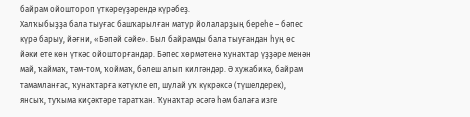байрам ойоштороп үткәреүҙәрендә күрәбеҙ.
Халҡыбыҙҙа бала тыуғас башҡарылған матур йолаларҙың береһе – бәпес күрә барыу, йәғни, «Бәпәй сәйе». Был байрамды бала тыуғандан һуң өс йәки ете көн үткәс ойошторғандар. Бәпес хөрмәтенә ҡунаҡтар үҙҙәре менән май, ҡаймаҡ, тәм-том, ҡоймаҡ, бәлеш алып килгәндәр. Ә хужабикә, байрам тамамланғас, ҡунаҡтарға кәтүкле еп, шулай уҡ күкрәксә (түшелдерек), янсыҡ, туҡыма киҫәктәре таратҡан. Ҡунаҡтар әсәгә һәм балаға изге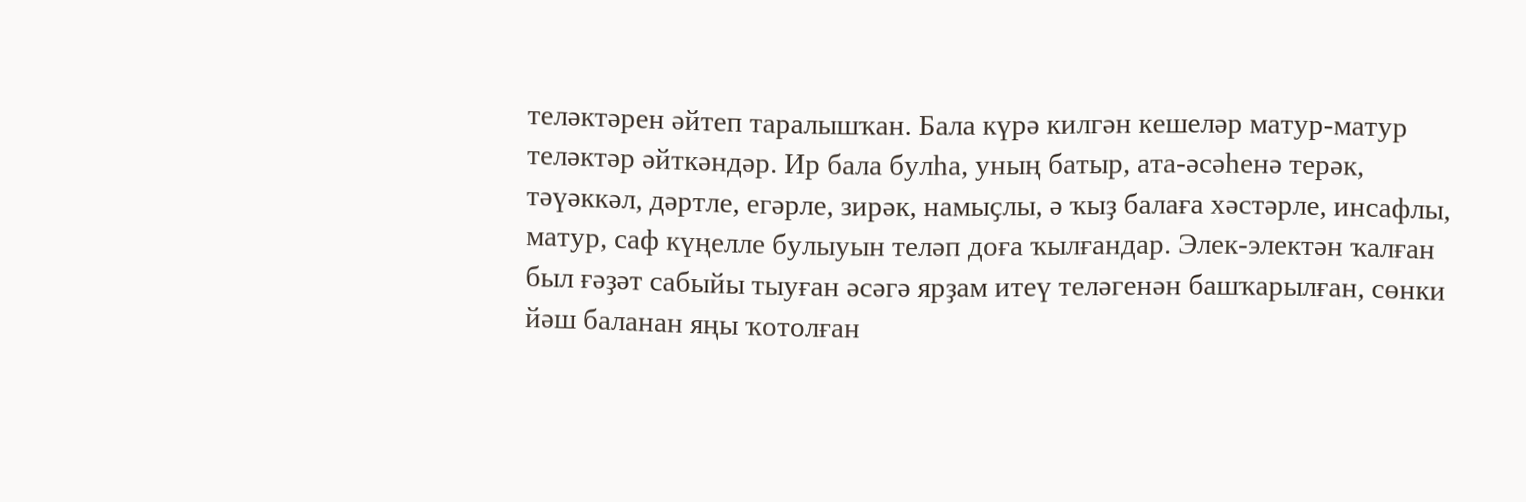теләктәрен әйтеп таралышҡан. Бала күрә килгән кешеләр матур-матур теләктәр әйткәндәр. Ир бала булһа, уның батыр, ата-әсәһенә терәк, тәүәккәл, дәртле, егәрле, зирәк, намыҫлы, ә ҡыҙ балаға хәстәрле, инсафлы, матур, саф күңелле булыуын теләп доға ҡылғандар. Элек-электән ҡалған был ғәҙәт сабыйы тыуған әсәгә ярҙам итеү теләгенән башҡарылған, сөнки йәш баланан яңы ҡотолған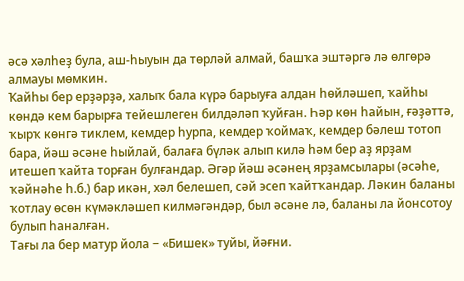әсә хәлһеҙ була, аш-һыуын да төрләй алмай, башҡа эштәргә лә өлгөрә алмауы мөмкин.
Ҡайһы бер ерҙәрҙә, халыҡ бала күрә барыуға алдан һөйләшеп, ҡайһы көндә кем барырға тейешлеген билдәләп ҡуйған. Һәр көн һайын, ғәҙәттә, ҡырҡ көнгә тиклем, кемдер һурпа, кемдер ҡоймаҡ, кемдер бәлеш тотоп бара, йәш әсәне һыйлай, балаға бүләк алып килә һәм бер аҙ ярҙам итешеп ҡайта торған булғандар. Әгәр йәш әсәнең ярҙамсылары (әсәһе, ҡәйнәһе һ.б.) бар икән, хәл белешеп, сәй эсеп ҡайтҡандар. Ләкин баланы ҡотлау өсөн күмәкләшеп килмәгәндәр, был әсәне лә, баланы ла йонсотоу булып һаналған.
Тағы ла бер матур йола − «Бишек» туйы, йәғни.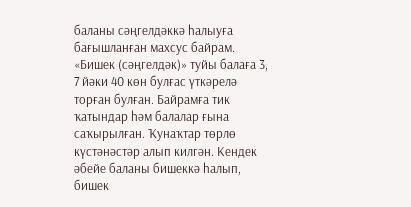баланы сәңгелдәккә һалыуға бағышланған махсус байрам. «Бишек (сәңгелдәк)» туйы балаға 3, 7 йәки 40 көн булғас үткәрелә торған булған. Байрамға тик ҡатындар һәм балалар ғына саҡырылған. Ҡунаҡтар төрлө күстәнәстәр алып килгән. Кендек әбейе баланы бишеккә һалып, бишек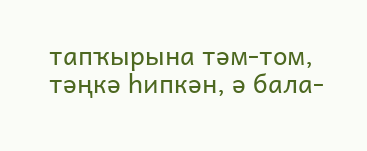тапҡырына тәм-том, тәңкә һипкән, ә бала-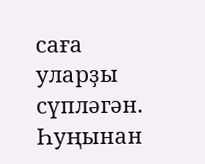саға уларҙы сүпләгән. Һуңынан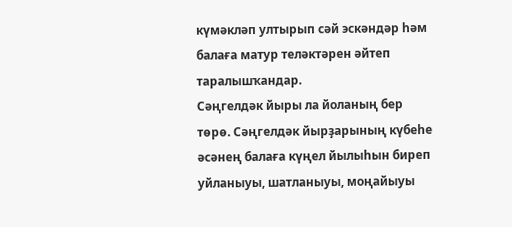күмәкләп ултырып сәй эскәндәр һәм балаға матур теләктәрен әйтеп таралышҡандар.
Сәңгелдәк йыры ла йоланың бер төрө. Сәңгелдәк йырҙарының күбеһе әсәнең балаға күңел йылыһын биреп уйланыуы, шатланыуы, моңайыуы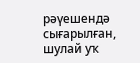рәүешендә сығарылған, шулай уҡ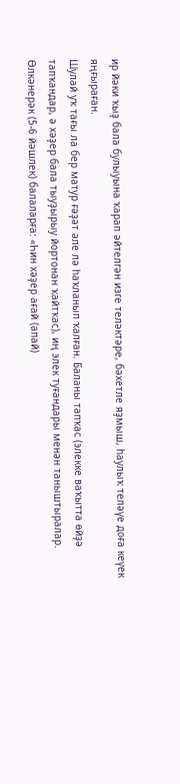ир йәки ҡыҙ бала булыуына ҡарап әйтелгән изге теләктәре, бәхетле яҙмыш, һаулыҡ теләүе доға кеүек яңғыраған.
Шулай уҡ тағы ла бер матур ғәҙәт әле лә һаҡланып ҡалған. Баланы тапҡас (элекке ваҡытта өйҙә тапҡандар, ә хәҙер бала тыуҙырыу йортонан ҡайтҡас), иң элек туғандары менән таныштыралар. Өлкәнерәк (5-6 йәшлек) балаларға: «Һин хәҙер ағай (апай)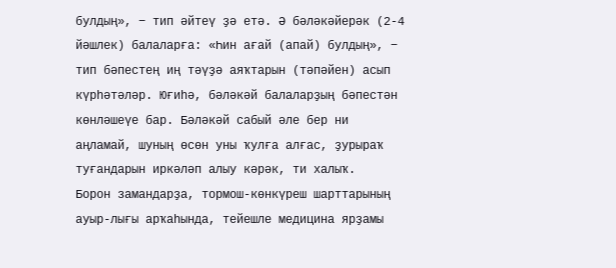булдың», − тип әйтеү ҙә етә. Ә бәләкәйерәк (2-4 йәшлек) балаларға: «Һин ағай (апай) булдың», − тип бәпестең иң тәүҙә аяҡтарын (тәпәйен) асып күрһәтәләр. Юғиһә, бәләкәй балаларҙың бәпестән көнләшеүе бар. Бәләкәй сабый әле бер ни аңламай, шуның өсөн уны ҡулға алғас, ҙурыраҡ туғандарын иркәләп алыу кәрәк, ти халыҡ.
Борон замандарҙа, тормош-көнкүреш шарттарының ауыр-лығы арҡаһында, тейешле медицина ярҙамы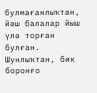булмағанлыҡтан, йәш балалар йыш үлә торған булған. Шунлыҡтан, бик боронғо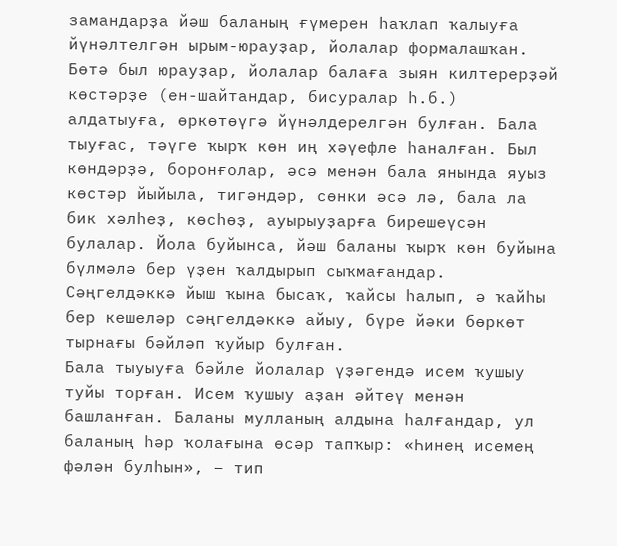замандарҙа йәш баланың ғүмерен һаҡлап ҡалыуға йүнәлтелгән ырым-юрауҙар, йолалар формалашҡан. Бөтә был юрауҙар, йолалар балаға зыян килтерерҙәй көстәрҙе (ен-шайтандар, бисуралар һ.б.) алдатыуға, өркөтөүгә йүнәлдерелгән булған. Бала тыуғас, тәүге ҡырҡ көн иң хәүефле һаналған. Был көндәрҙә, боронғолар, әсә менән бала янында яуыз көстәр йыйыла, тигәндәр, сөнки әсә лә, бала ла бик хәлһеҙ, көсһөҙ, ауырыуҙарға бирешеүсән булалар. Йола буйынса, йәш баланы ҡырҡ көн буйына бүлмәлә бер үҙен ҡалдырып сыҡмағандар. Сәңгелдәккә йыш ҡына бысаҡ, ҡайсы һалып, ә ҡайһы бер кешеләр сәңгелдәккә айыу, бүре йәки бөркөт тырнағы бәйләп ҡуйыр булған.
Бала тыуыуға бәйле йолалар үҙәгендә исем ҡушыу туйы торған. Исем ҡушыу аҙан әйтеү менән башланған. Баланы мулланың алдына һалғандар, ул баланың һәр ҡолағына өсәр тапҡыр: «Һинең исемең фәлән булһын», − тип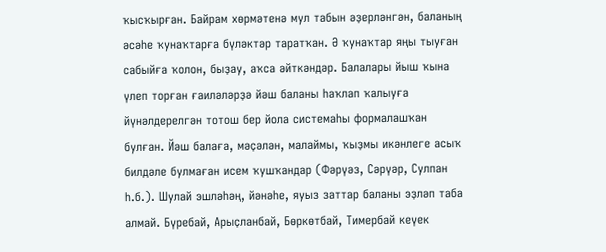ҡысҡырған. Байрам хөрмәтенә мул табын әҙерләнгән, баланың әсәһе ҡунаҡтарға бүләктәр таратҡан. Ә ҡунаҡтар яңы тыуған сабыйға ҡолон, быҙау, аҡса әйткәндәр. Балалары йыш ҡына үлеп торған ғаиләләрҙә йәш баланы һаҡлап ҡалыуға йүнәлдерелгән тотош бер йола системаһы формалашҡан булған. Йәш балаға, мәҫәлән, малаймы, ҡыҙмы икәнлеге асыҡ билдәле булмаған исем ҡушҡандар (Фәрүәз, Сәрүәр, Сулпан һ.б.). Шулай эшләһәң, йәнәһе, яуыз заттар баланы эҙләп таба алмай. Бүребай, Арыҫланбай, Бөркөтбай, Тимербай кеүек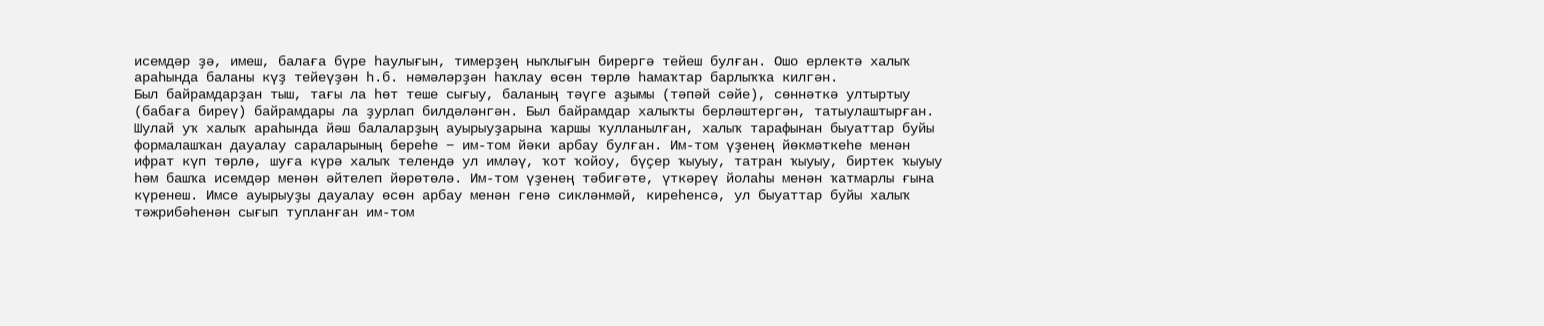исемдәр ҙә, имеш, балаға бүре һаулығын, тимерҙең ныҡлығын бирергә тейеш булған. Ошо ерлектә халыҡ араһында баланы күҙ тейеүҙән һ.б. нәмәләрҙән һаҡлау өсөн төрлө һамаҡтар барлыҡҡа килгән.
Был байрамдарҙан тыш, тағы ла һөт теше сығыу, баланың тәүге аҙымы (тәпәй сәйе), сөннәткә ултыртыу (бабаға биреү) байрамдары ла ҙурлап билдәләнгән. Был байрамдар халыҡты берләштергән, татыулаштырған.
Шулай уҡ халыҡ араһында йәш балаларҙың ауырыуҙарына ҡаршы ҡулланылған, халыҡ тарафынан быуаттар буйы формалашҡан дауалау сараларының береһе − им-том йәки арбау булған. Им-том үҙенең йөкмәткеһе менән ифрат күп төрлө, шуға күрә халыҡ телендә ул имләү, ҡот ҡойоу, бүҫер ҡыуыу, татран ҡыуыу, биртек ҡыуыу һәм башҡа исемдәр менән әйтелеп йөрөтөлә. Им-том үҙенең тәбиғәте, үткәреү йолаһы менән ҡатмарлы ғына күренеш. Имсе ауырыуҙы дауалау өсөн арбау менән генә сикләнмәй, киреһенсә, ул быуаттар буйы халыҡ тәжрибәһенән сығып тупланған им-том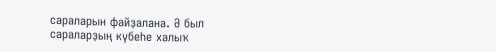сараларын файҙалана. Ә был сараларҙың күбеһе халыҡ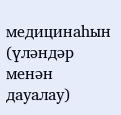медицинаһын (үләндәр менән дауалау)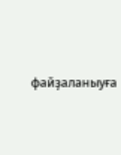файҙаланыуға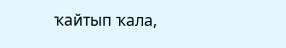ҡайтып ҡала,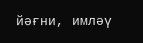йәғни, имләү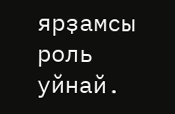ярҙамсы роль уйнай.